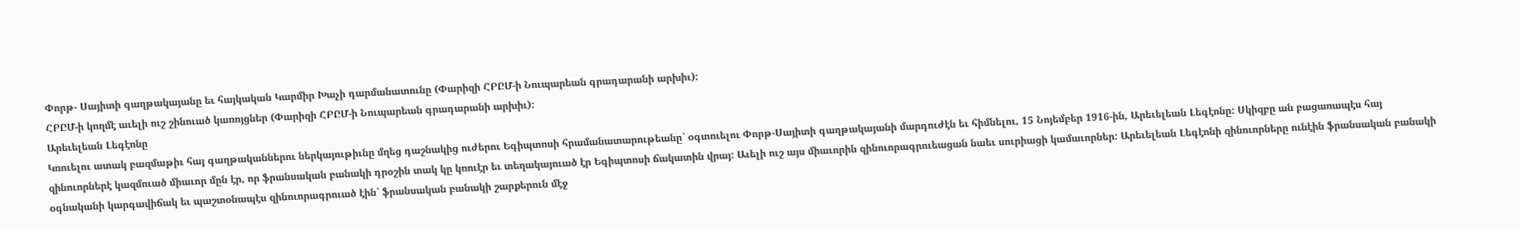Փորթ- Սայիտի գաղթակայանը եւ հայկական Կարմիր Խաչի դարմանատունը (Փարիզի ՀԲԸՄ-ի Նուպարեան գրադարանի արխիւ):
ՀԲԸՄ-ի կողմէ աւելի ուշ շինուած կառոյցներ (Փարիզի ՀԲԸՄ-ի Նուպարեան գրադարանի արխիւ):
Արեւելեան Լեգէոնը
Կռուելու ատակ բազմաթիւ հայ գաղթականներու ներկայութիւնը մղեց դաշնակից ուժերու Եգիպտոսի հրամանատարութեանը` օգտուելու Փորթ-Սայիտի գաղթակայանի մարդուժէն եւ հիմնելու, 15 Նոյեմբեր 1916-ին, Արեւելեան Լեգէոնը: Սկիզբը ան բացառապէս հայ զինուորներէ կազմուած միաւոր մըն էր, որ ֆրանսական բանակի դրօշին տակ կը կռուէր եւ տեղակայուած էր Եգիպտոսի ճակատին վրայ: Աւելի ուշ այս միաւորին զինուորագրուեացան նաեւ սուրիացի կամաւորներ: Արեւելեան Լեգէոնի զինուորները ունէին ֆրանսական բանակի օգնականի կարգավիճակ եւ պաշտօնապէս զինուորագրուած էին` ֆրանսական բանակի շարքերուն մէջ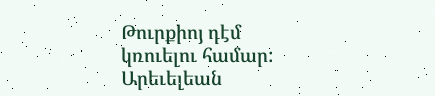Թուրքիոյ դէմ կռուելու համար: Արեւելեան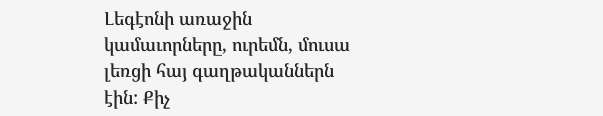Լեգէոնի առաջին կամաւորները, ուրեմն, մուսա լեռցի հայ գաղթականներն էին: Քիչ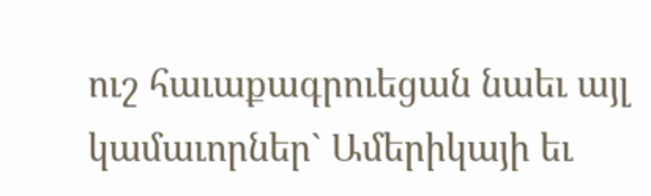ուշ հաւաքագրուեցան նաեւ այլ կամաւորներ` Ամերիկայի եւ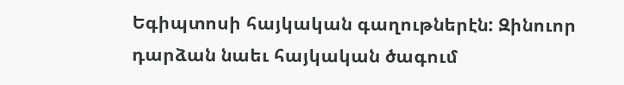Եգիպտոսի հայկական գաղութներէն: Զինուոր դարձան նաեւ հայկական ծագում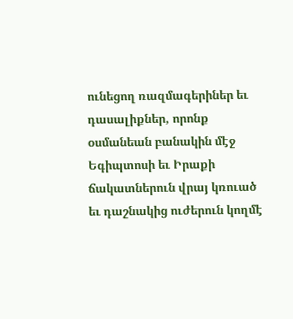ունեցող ռազմագերիներ եւ դասալիքներ, որոնք օսմանեան բանակին մէջ Եգիպտոսի եւ Իրաքի ճակատներուն վրայ կռուած եւ դաշնակից ուժերուն կողմէ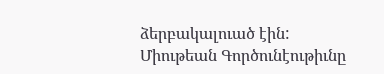ձերբակալուած էին:
Միութեան Գործունէութիւնը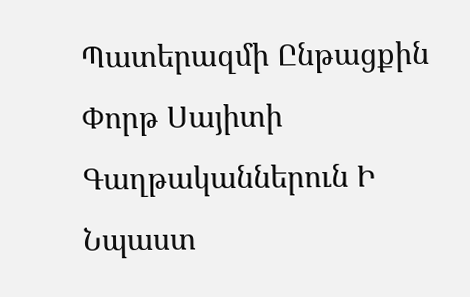Պատերազմի Ընթացքին Փորթ Սայիտի Գաղթականներուն Ի Նպաստ